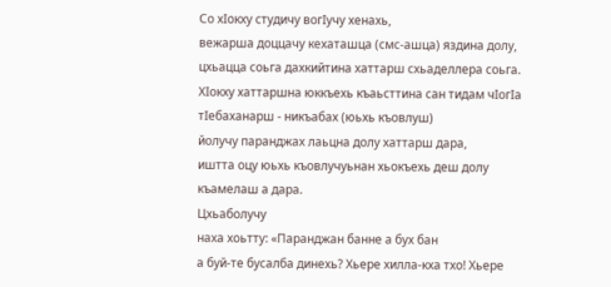Со хIокху студичу вогIучу хенахь,
вежарша доццачу кехаташца (смс-ашца) яздина долу,
цхьацца соьга дахкийтина хаттарш схьаделлера соьга. ХIокху хаттаршна юккъехь къаьсттина сан тидам чIогIа тIебаханарш - никъабах (юьхь къовлуш)
йолучу паранджах лаьцна долу хаттарш дара,
иштта оцу юьхь къовлучуьнан хьокъехь деш долу къамелаш а дара.
Цхьаболучу
наха хоьтту: «Паранджан банне а бух бан
а буй-те бусалба динехь? Хьере хилла-кха тхо! Хьере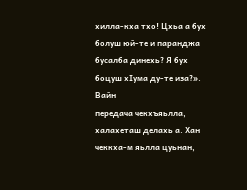хилла-кха тхо! Цхьа а бух
болуш юй-те и паранджа бусалба динехь? Я бух боцуш хIума ду-те иза?».
Вайн
передача чекхъяьлла, халахеташ делахь а. Хан чеккха-м яьлла цуьнан,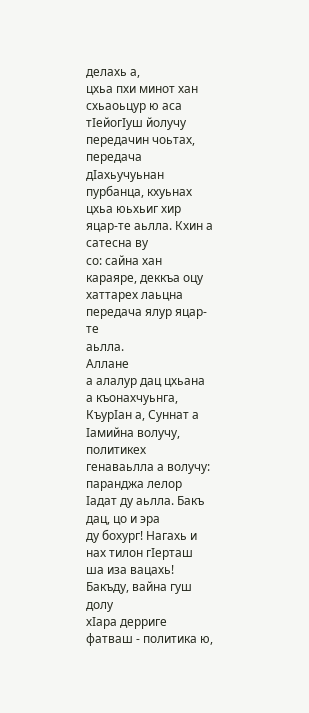делахь а,
цхьа пхи минот хан схьаоьцур ю аса тIейогIуш йолучу передачин чоьтах, передача
дIахьучуьнан пурбанца, кхуьнах цхьа юьхьиг хир яцар-те аьлла. Кхин а сатесна ву
со: сайна хан караяре, деккъа оцу хаттарех лаьцна передача ялур яцар-те
аьлла.
Аллане
а алалур дац цхьана а къонахчуьнга, КъурIан а, Суннат а Iамийна волучу,
политикех генаваьлла а волучу: паранджа лелор Iадат ду аьлла. Бакъ дац, цо и эра
ду бохург! Нагахь и нах тилон гIерташ ша иза вацахь! Бакъду, вайна гуш долу
хIара дерриге фатваш - политика ю,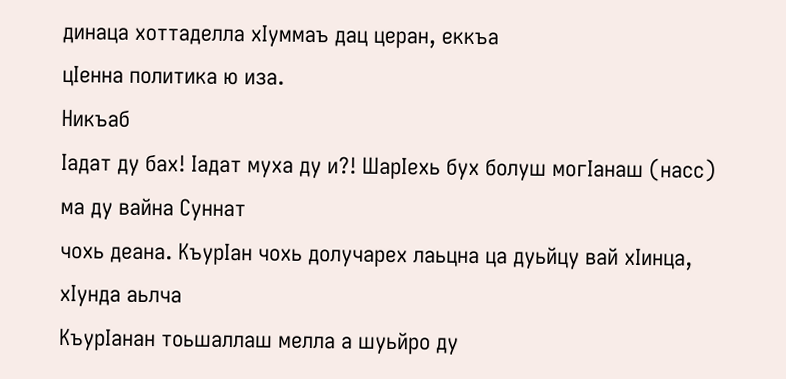динаца хоттаделла хIуммаъ дац церан, еккъа
цIенна политика ю иза.
Никъаб
Iадат ду бах! Iадат муха ду и?! ШарIехь бух болуш могIанаш (насс) ма ду вайна Суннат
чохь деана. КъурIан чохь долучарех лаьцна ца дуьйцу вай хIинца, хIунда аьлча
КъурIанан тоьшаллаш мелла а шуьйро ду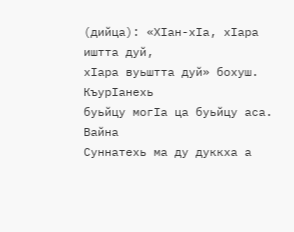(дийца): «ХIан-хIа, хIара иштта дуй,
хIара вуьштта дуй» бохуш. КъурIанехь
буьйцу могIа ца буьйцу аса.
Вайна
Суннатехь ма ду дуккха а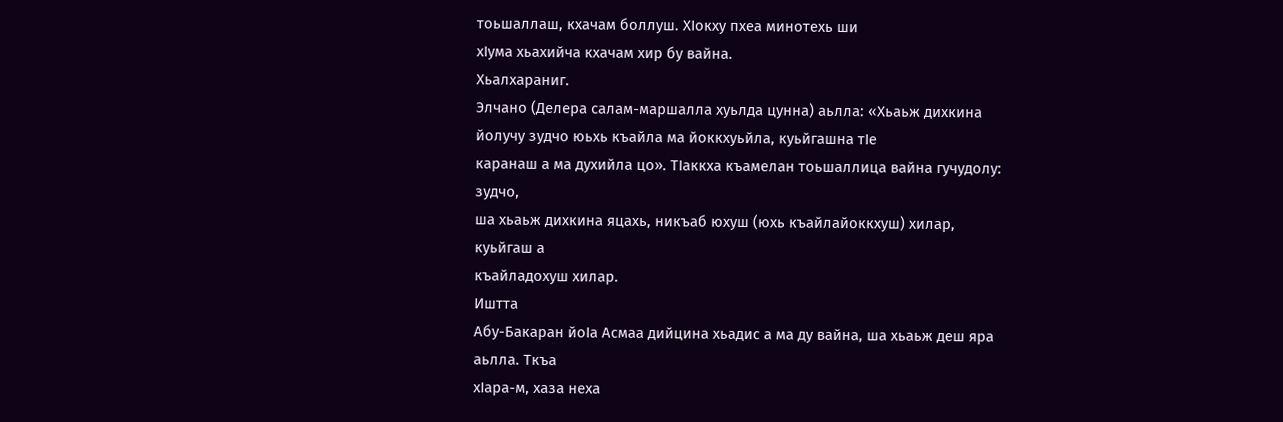тоьшаллаш, кхачам боллуш. ХIокху пхеа минотехь ши
хIума хьахийча кхачам хир бу вайна.
Хьалхараниг.
Элчано (Делера салам-маршалла хуьлда цунна) аьлла: «Хьаьж дихкина йолучу зудчо юьхь къайла ма йоккхуьйла, куьйгашна тIе
каранаш а ма духийла цо». ТIаккха къамелан тоьшаллица вайна гучудолу: зудчо,
ша хьаьж дихкина яцахь, никъаб юхуш (юхь къайлайоккхуш) хилар, куьйгаш а
къайладохуш хилар.
Иштта
Абу-Бакаран йоIа Асмаа дийцина хьадис а ма ду вайна, ша хьаьж деш яра аьлла. Ткъа
хIара-м, хаза неха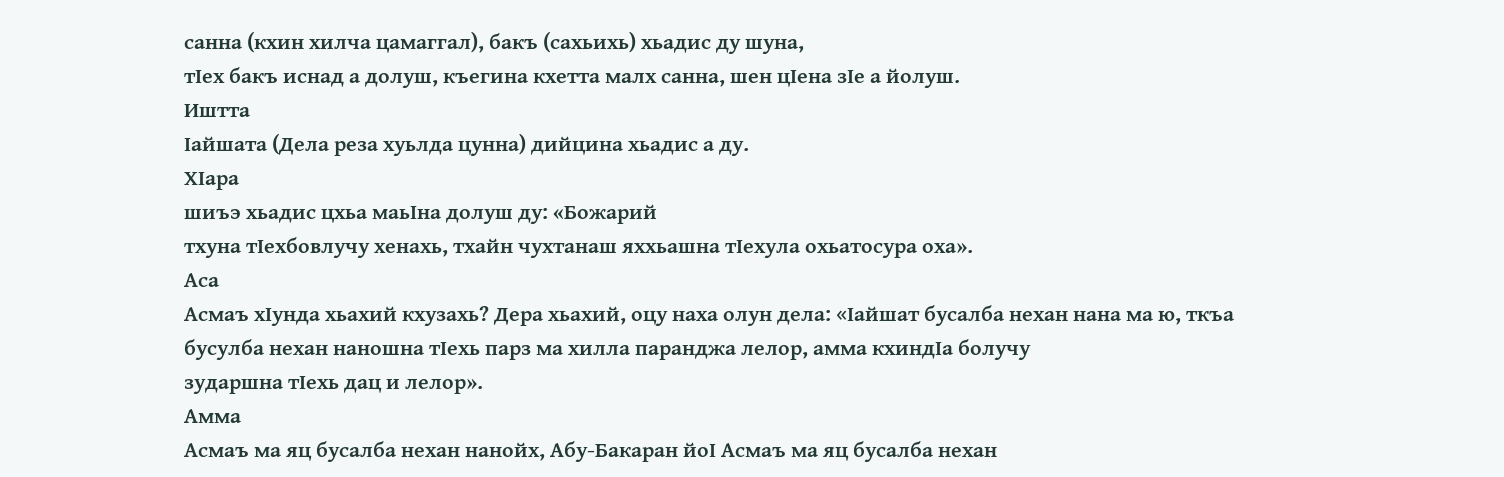санна (кхин хилча цамаггал), бакъ (сахьихь) хьадис ду шуна,
тIех бакъ иснад а долуш, къегина кхетта малх санна, шен цIена зIе а йолуш.
Иштта
Iайшата (Дела реза хуьлда цунна) дийцина хьадис а ду.
ХIара
шиъэ хьадис цхьа маьIна долуш ду: «Божарий
тхуна тIехбовлучу хенахь, тхайн чухтанаш яххьашна тIехула охьатосура оха».
Аса
Асмаъ хIунда хьахий кхузахь? Дера хьахий, оцу наха олун дела: «Iайшат бусалба нехан нана ма ю, ткъа
бусулба нехан наношна тIехь парз ма хилла паранджа лелор, амма кхиндIа болучу
зударшна тIехь дац и лелор».
Амма
Асмаъ ма яц бусалба нехан нанойх, Абу-Бакаран йоI Асмаъ ма яц бусалба нехан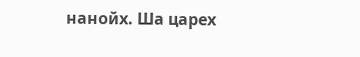нанойх. Ша царех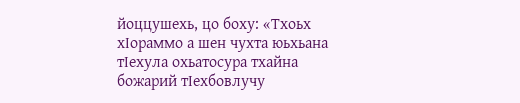йоццушехь, цо боху: «Тхоьх
хIораммо а шен чухта юьхьана тIехула охьатосура тхайна божарий тIехбовлучу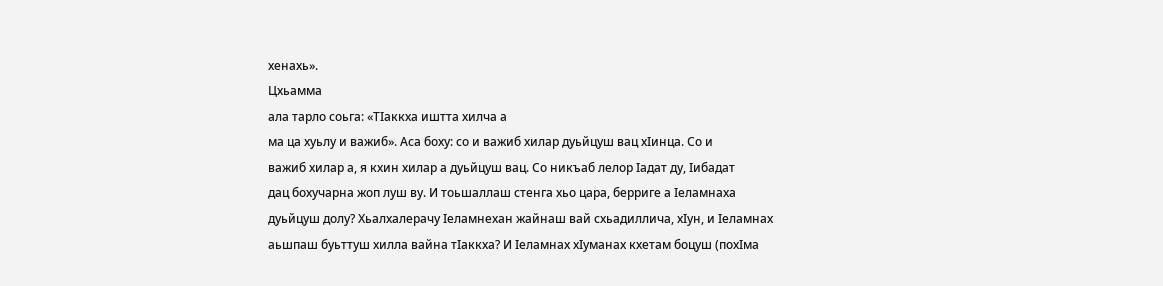хенахь».
Цхьамма
ала тарло соьга: «ТIаккха иштта хилча а
ма ца хуьлу и важиб». Аса боху: со и важиб хилар дуьйцуш вац хIинца. Со и
важиб хилар а, я кхин хилар а дуьйцуш вац. Со никъаб лелор Iадат ду, Iибадат
дац бохучарна жоп луш ву. И тоьшаллаш стенга хьо цара, берриге а Iеламнаха
дуьйцуш долу? Хьалхалерачу Iеламнехан жайнаш вай схьадиллича, хIун, и Iеламнах
аьшпаш буьттуш хилла вайна тIаккха? И Iеламнах хIуманах кхетам боцуш (похIма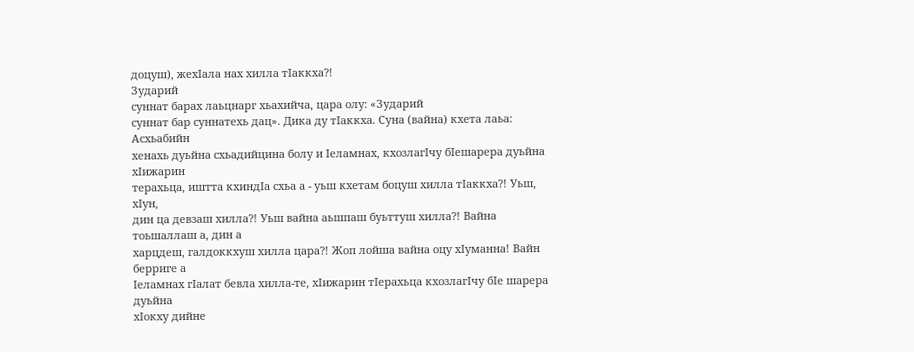доцуш), жехIала нах хилла тIаккха?!
Зударий
суннат барах лаьцнарг хьахийча, цара олу: «Зударий
суннат бар суннатехь дац». Дика ду тIаккха. Суна (вайна) кхета лаьа: Асхьабийн
хенахь дуьйна схьадийцина болу и Iеламнах, кхозлагIчу бIешарера дуьйна хIижарин
терахьца, иштта кхиндIа схьа а - уьш кхетам боцуш хилла тIаккха?! Уьш, хIун,
дин ца девзаш хилла?! Уьш вайна аьшпаш буьттуш хилла?! Вайна тоьшаллаш а, дин а
харцдеш, галдоккхуш хилла цара?! Жоп лойша вайна оцу хIуманна! Вайн берриге а
Iеламнах гIалат бевла хилла-те, хIижарин тIерахьца кхозлагIчу бIе шарера дуьйна
хIокху дийне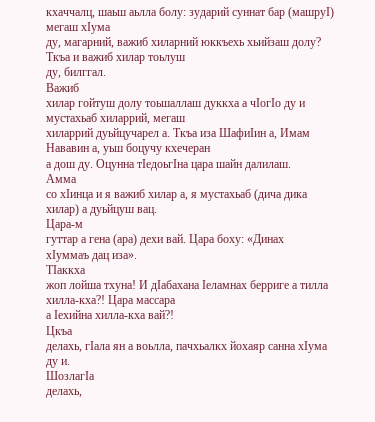кхаччалц, шаьш аьлла болу: зударий суннат бар (машруI) мегаш хIума
ду, магарний, важиб хиларний юккъехь хьийзаш долу? Ткъа и важиб хилар тоьлуш
ду, билггал.
Важиб
хилар гойтуш долу тоьшаллаш дуккха а чIогIо ду и мустахьаб хиларрий, мегаш
хиларрий дуьйцучарел а. Ткъа иза ШафиIин а, Имам Нававин а, уьш боцучу кхечеран
а дош ду. Оцунна тIедоьгIна цара шайн далилаш.
Амма
со хIинца и я важиб хилар а, я мустахьаб (дича дика хилар) а дуьйцуш вац.
Цара-м
гуттар а гена (ара) дехи вай. Цара боху: «Динах
хIуммаъ дац иза».
ТIаккха
жоп лойша тхуна! И дIабахана Iеламнах берриге а тилла хилла-кха?! Цара массара
а Iехийна хилла-кха вай?!
Цкъа
делахь, гIала ян а воьлла, пачхьалкх йохаяр санна хIума ду и.
ШозлагIа
делахь,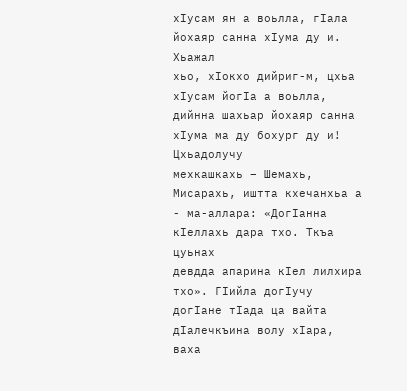хIусам ян а воьлла, гIала йохаяр санна хIума ду и.
Хьажал
хьо, хIокхо дийриг-м, цхьа хIусам йогIа а воьлла, дийнна шахьар йохаяр санна
хIума ма ду бохург ду и!
Цхьадолучу
мехкашкахь – Шемахь, Мисарахь, иштта кхечанхьа а - ма-аллара: «ДогIанна кIеллахь дара тхо. Ткъа цуьнах
девдда апарина кIел лилхира тхо». ГIийла догIучу догIане тIада ца вайта
дIалечкъина волу хIара, ваха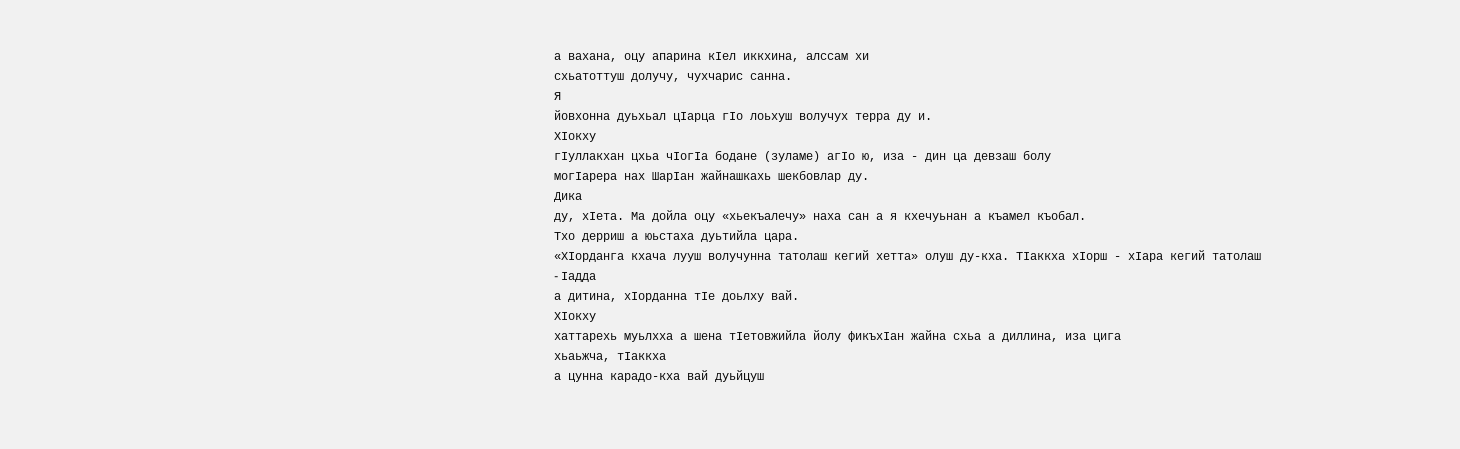а вахана, оцу апарина кIел иккхина, алссам хи
схьатоттуш долучу, чухчарис санна.
Я
йовхонна дуьхьал цIарца гIо лоьхуш волучух терра ду и.
ХIокху
гIуллакхан цхьа чIогIа бодане (зуламе) агIо ю, иза - дин ца девзаш болу
могIарера нах ШарIан жайнашкахь шекбовлар ду.
Дика
ду, хIета. Ма дойла оцу «хьекъалечу» наха сан а я кхечуьнан а къамел къобал.
Тхо дерриш а юьстаха дуьтийла цара.
«ХIорданга кхача лууш волучунна татолаш кегий хетта» олуш ду-кха. ТIаккха хIорш - хIара кегий татолаш - Iадда
а дитина, хIорданна тIе доьлху вай.
ХIокху
хаттарехь муьлхха а шена тIетовжийла йолу фикъхIан жайна схьа а диллина, иза цига
хьаьжча, тIаккха
а цунна карадо-кха вай дуьйцуш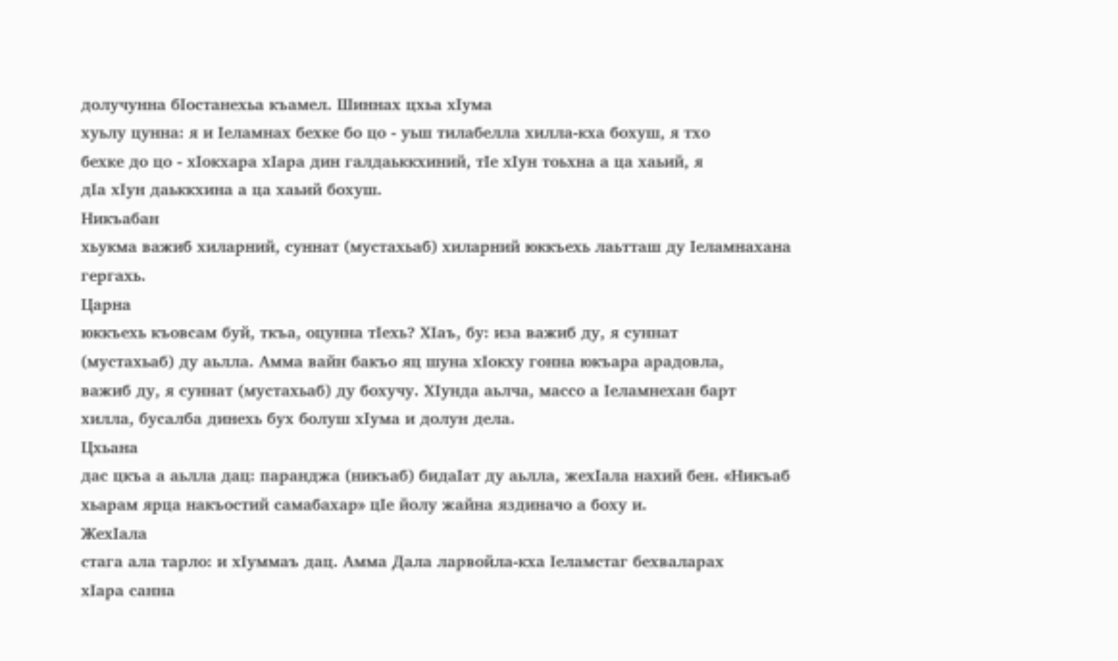долучунна бIостанехьа къамел. Шиннах цхьа хIума
хуьлу цунна: я и Iеламнах бехке бо цо - уьш тилабелла хилла-кха бохуш, я тхо
бехке до цо - хIокхара хIара дин галдаьккхиний, тIе хIун тоьхна а ца хаьий, я
дIа хIун даьккхина а ца хаьий бохуш.
Никъабан
хьукма важиб хиларний, суннат (мустахьаб) хиларний юккъехь лаьтташ ду Iеламнахана
гергахь.
Царна
юккъехь къовсам буй, ткъа, оцунна тIехь? ХIаъ, бу: иза важиб ду, я суннат
(мустахьаб) ду аьлла. Амма вайн бакъо яц шуна хIокху гонна юкъара арадовла,
важиб ду, я суннат (мустахьаб) ду бохучу. ХIунда аьлча, массо а Iеламнехан барт
хилла, бусалба динехь бух болуш хIума и долун дела.
Цхьана
дас цкъа а аьлла дац: паранджа (никъаб) бидаIат ду аьлла, жехIала нахий бен. «Никъаб
хьарам ярца накъостий самабахар» цIе йолу жайна яздиначо а боху и.
ЖехIала
стага ала тарло: и хIуммаъ дац. Амма Дала ларвойла-кха Iеламстаг бехваларах
хIара санна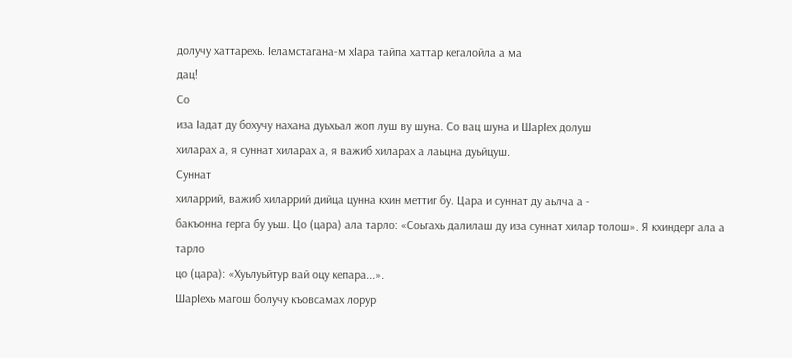долучу хаттарехь. Iеламстагана-м хIара тайпа хаттар кегалойла а ма
дац!
Со
иза Iадат ду бохучу нахана дуьхьал жоп луш ву шуна. Со вац шуна и ШарIех долуш
хиларах а, я суннат хиларах а, я важиб хиларах а лаьцна дуьйцуш.
Суннат
хиларрий, важиб хиларрий дийца цунна кхин меттиг бу. Цара и суннат ду аьлча а -
бакъонна герга бу уьш. Цо (цара) ала тарло: «Соьгахь далилаш ду иза суннат хилар толош». Я кхиндерг ала а тарло
цо (цара): «Хуьлуьйтур вай оцу кепара...».
ШарIехь магош болучу къовсамах лорур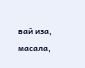вай иза, масала,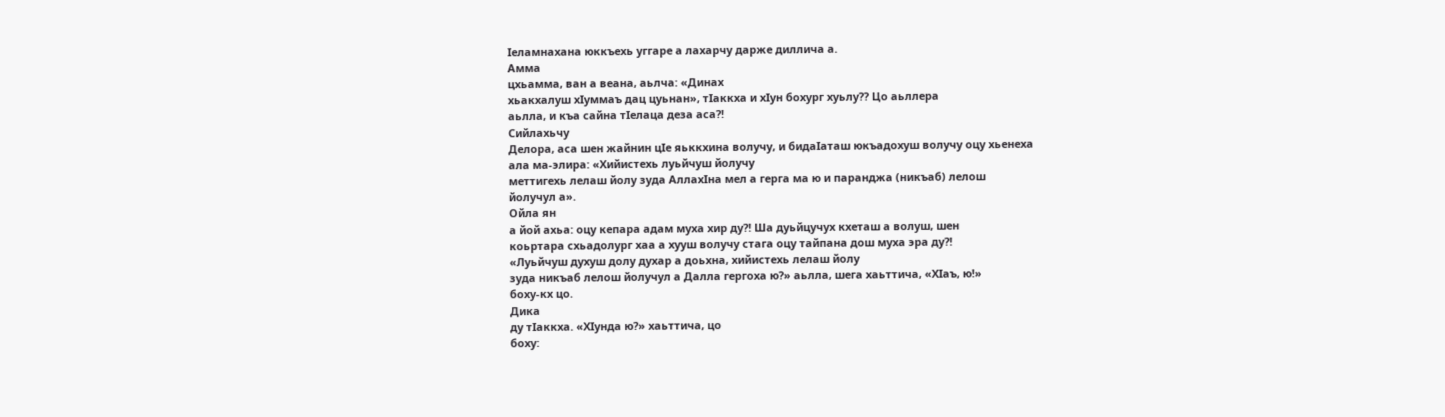Iеламнахана юккъехь уггаре а лахарчу дарже диллича а.
Амма
цхьамма, ван а веана, аьлча: «Динах
хьакхалуш хIуммаъ дац цуьнан», тIаккха и хIун бохург хуьлу?? Цо аьллера
аьлла, и къа сайна тIелаца деза аса?!
Сийлахьчу
Делора, аса шен жайнин цIе яьккхина волучу, и бидаIаташ юкъадохуш волучу оцу хьенеха
ала ма-элира: «Хийистехь луьйчуш йолучу
меттигехь лелаш йолу зуда АллахIна мел а герга ма ю и паранджа (никъаб) лелош
йолучул а».
Ойла ян
а йой ахьа: оцу кепара адам муха хир ду?! Ша дуьйцучух кхеташ а волуш, шен
коьртара схьадолург хаа а хууш волучу стага оцу тайпана дош муха эра ду?!
«Луьйчуш духуш долу духар а доьхна, хийистехь лелаш йолу
зуда никъаб лелош йолучул а Далла гергоха ю?» аьлла, шега хаьттича, «ХIаъ, ю!»
боху-кх цо.
Дика
ду тIаккха. «ХIунда ю?» хаьттича, цо
боху: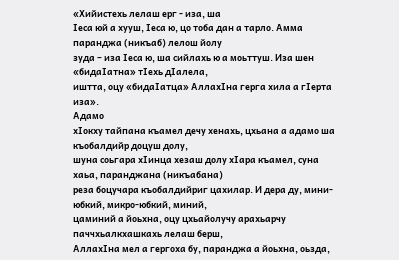«Хийистехь лелаш ерг - иза, ша
Iеса юй а хууш, Iеса ю, цо тоба дан а тарло. Амма паранджа (никъаб) лелош йолу
зуда – иза Iеса ю, ша сийлахь ю а моьттуш. Иза шен «бидаIатна» тIехь дIалела,
иштта, оцу «бидаIатца» АллахIна герга хила а гIерта иза».
Адамо
хIокху тайпана къамел дечу хенахь, цхьана а адамо ша къобалдийр доцуш долу,
шуна соьгара хIинца хезаш долу хIара къамел, суна хаьа, паранджана (никъабана)
реза боцучара къобалдийриг цахилар. И дера ду, мини-юбкий, микро-юбкий, миний,
цаминий а йоьхна, оцу цхьайолучу арахьарчу паччхьалкхашкахь лелаш берш,
АллахIна мел а гергоха бу, паранджа а йоьхна, оьзда,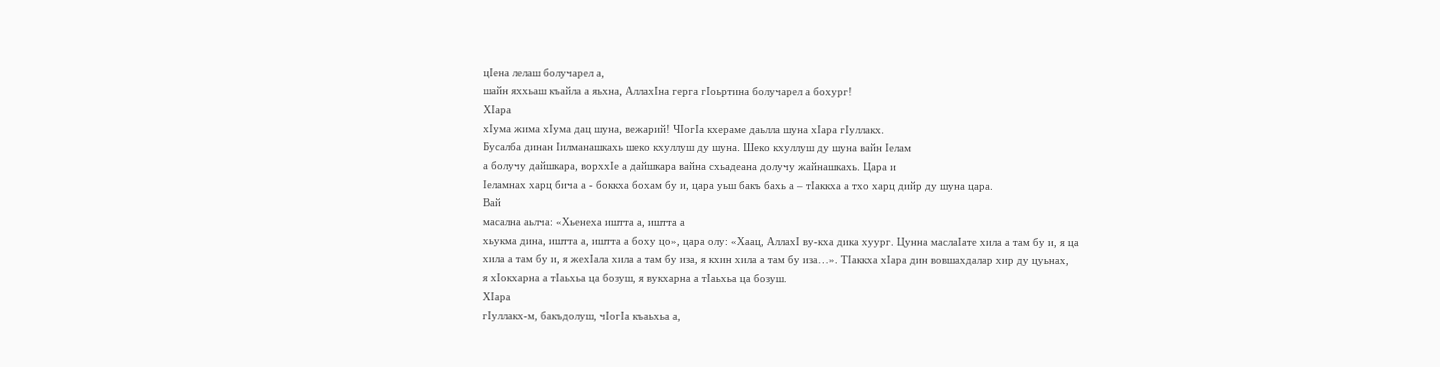цIена лелаш болучарел а,
шайн яххьаш къайла а яьхна, АллахIна герга гIоьртина болучарел а бохург!
ХIара
хIума жима хIума дац шуна, вежарий! ЧIогIа кхераме даьлла шуна хIара гIуллакх.
Бусалба динан Iилманашкахь шеко кхуллуш ду шуна. Шеко кхуллуш ду шуна вайн Iелам
а болучу дайшкара, ворххIе а дайшкара вайна схьадеана долучу жайнашкахь. Цара и
Iеламнах харц бича а - боккха бохам бу и, цара уьш бакъ бахь а – тIаккха а тхо харц дийр ду шуна цара.
Вай
масална аьлча: «Хьенеха иштта а, иштта а
хьукма дина, иштта а, иштта а боху цо», цара олу: «Хаац, АллахI ву-кха дика хуург. Цунна маслаIате хила а там бу и, я ца
хила а там бу и, я жехIала хила а там бу иза, я кхин хила а там бу иза…». ТIаккха хIара дин вовшахдалар хир ду цуьнах,
я хIокхарна а тIаьхьа ца бозуш, я вукхарна а тIаьхьа ца бозуш.
ХIара
гIуллакх-м, бакъдолуш, чIогIа къаьхьа а,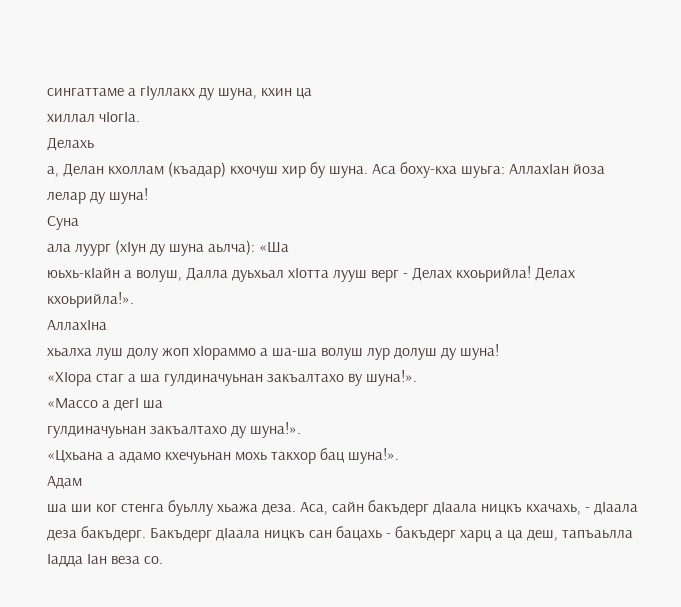сингаттаме а гIуллакх ду шуна, кхин ца
хиллал чIогIа.
Делахь
а, Делан кхоллам (къадар) кхочуш хир бу шуна. Аса боху-кха шуьга: АллахIан йоза
лелар ду шуна!
Суна
ала луург (хIун ду шуна аьлча): «Ша
юьхь-кIайн а волуш, Далла дуьхьал хIотта лууш верг - Делах кхоьрийла! Делах
кхоьрийла!».
АллахIна
хьалха луш долу жоп хIораммо а ша-ша волуш лур долуш ду шуна!
«ХIора стаг а ша гулдиначуьнан закъалтахо ву шуна!».
«Массо а дегI ша
гулдиначуьнан закъалтахо ду шуна!».
«Цхьана а адамо кхечуьнан мохь такхор бац шуна!».
Адам
ша ши ког стенга буьллу хьажа деза. Аса, сайн бакъдерг дIаала ницкъ кхачахь, - дIаала
деза бакъдерг. Бакъдерг дIаала ницкъ сан бацахь - бакъдерг харц а ца деш, тапъаьлла
Iадда Iан веза со.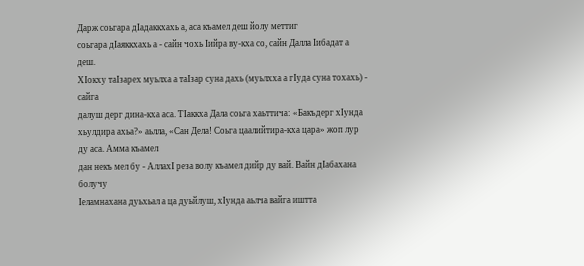Дарж соьгара дIадаккхахь а, аса къамел деш йолу меттиг
соьгара дIаяккхахь а - сайн чохь Iийра ву-кха со, сайн Далла Iибадат а деш.
ХIокху таIзарех муьлха а таIзар суна дахь (муьлхха а гIуда суна тохахь) - сайга
далуш дерг дина-кха аса. ТIаккха Дала соьга хаьттича: «Бакъдерг хIунда хьулдира ахьа?» аьлла, «Сан Дела! Соьга цаалийтира-кха цара» жоп лур ду аса. Амма къамел
дан некъ мел бу - АллахI реза волу къамел дийр ду вай. Вайн дIабахана болучу
Iеламнахана дуьхьал а ца дуьйлуш, хIунда аьлча вайга иштта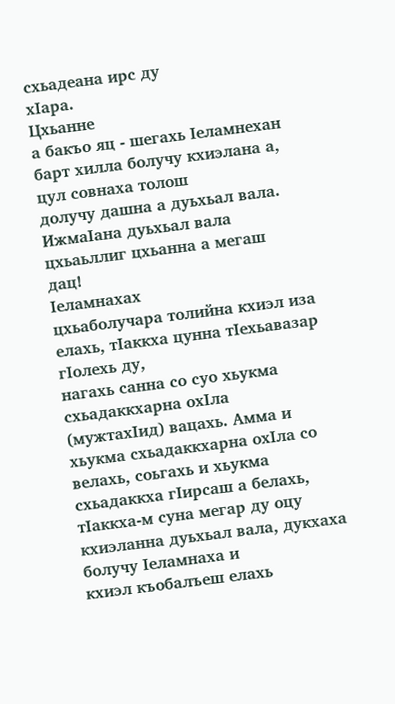схьадеана ирс ду
хIара.
Цхьанне
а бакъо яц - шегахь Iеламнехан барт хилла болучу кхиэлана а, цул совнаха толош
долучу дашна а дуьхьал вала. ИжмаIана дуьхьал вала цхьаьллиг цхьанна а мегаш
дац!
Iеламнахах
цхьаболучара толийна кхиэл иза елахь, тIаккха цунна тIехьавазар гIолехь ду,
нагахь санна со суо хьукма схьадаккхарна охIла (мужтахIид) вацахь. Амма и
хьукма схьадаккхарна охIла со велахь, соьгахь и хьукма схьадаккха гIирсаш а белахь,
тIаккха-м суна мегар ду оцу кхиэланна дуьхьал вала, дукхаха болучу Iеламнаха и
кхиэл къобалъеш елахь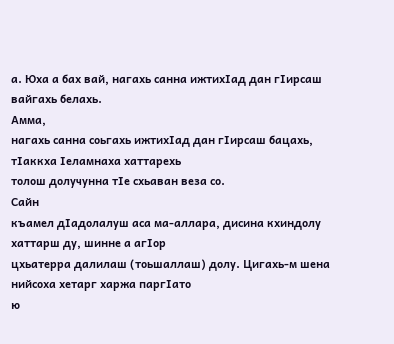а. Юха а бах вай, нагахь санна ижтихIад дан гIирсаш
вайгахь белахь.
Амма,
нагахь санна соьгахь ижтихIад дан гIирсаш бацахь, тIаккха Iеламнаха хаттарехь
толош долучунна тIе схьаван веза со.
Сайн
къамел дIадолалуш аса ма-аллара, дисина кхиндолу хаттарш ду, шинне а агIор
цхьатерра далилаш (тоьшаллаш) долу. Цигахь-м шена нийсоха хетарг харжа паргIато
ю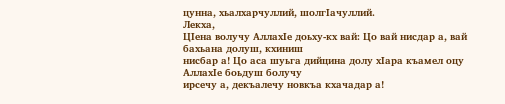цунна, хьалхарчуллий, шолгIачуллий.
Лекха,
ЦIена волучу АллахIе доьху-кх вай: Цо вай нисдар а, вай бахьана долуш, кхиниш
нисбар а! Цо аса шуьга дийцина долу хIара къамел оцу АллахIе боьдуш болучу
ирсечу а, декъалечу новкъа кхачадар а!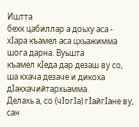Иштта
бехк цабиллар а доьху аса - хIара къамел аса цхьажимма шога дарна. Вуьшта
къамел кIеда дар дезаш ву со, ша кхача дезаче и дикоха дIакхачийтархьамма.
Делахь а, со (чIогIа) гIайгIане ву, сан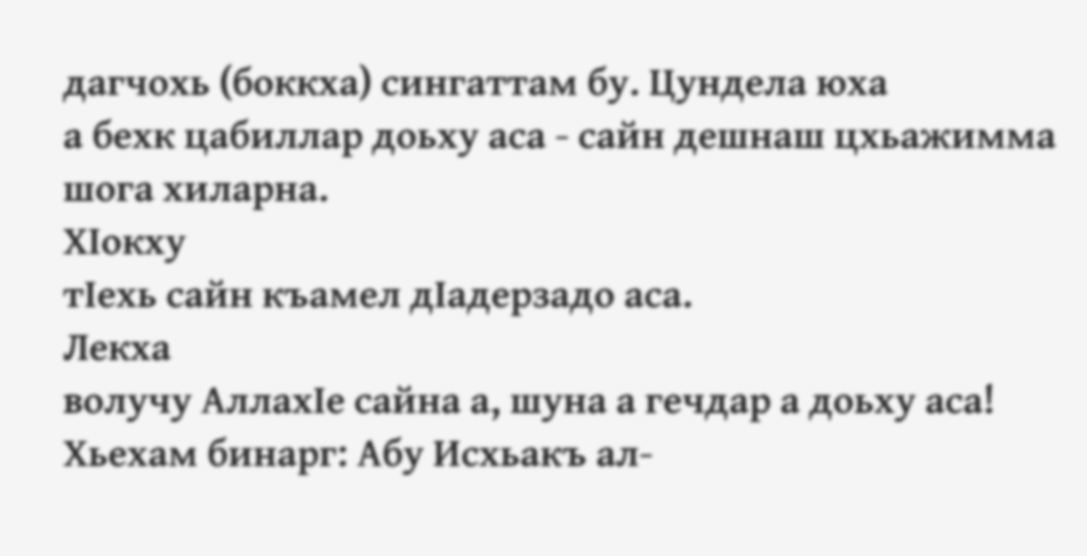дагчохь (боккха) сингаттам бу. Цундела юха
а бехк цабиллар доьху аса - сайн дешнаш цхьажимма шога хиларна.
ХIокху
тIехь сайн къамел дIадерзадо аса.
Лекха
волучу АллахIе сайна а, шуна а гечдар а доьху аса!
Хьехам бинарг: Абу Исхьакъ ал-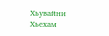Хьувайни
Хьехам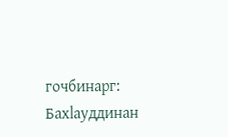гочбинарг: Бахlауддинан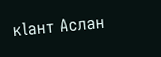кlант Аслан